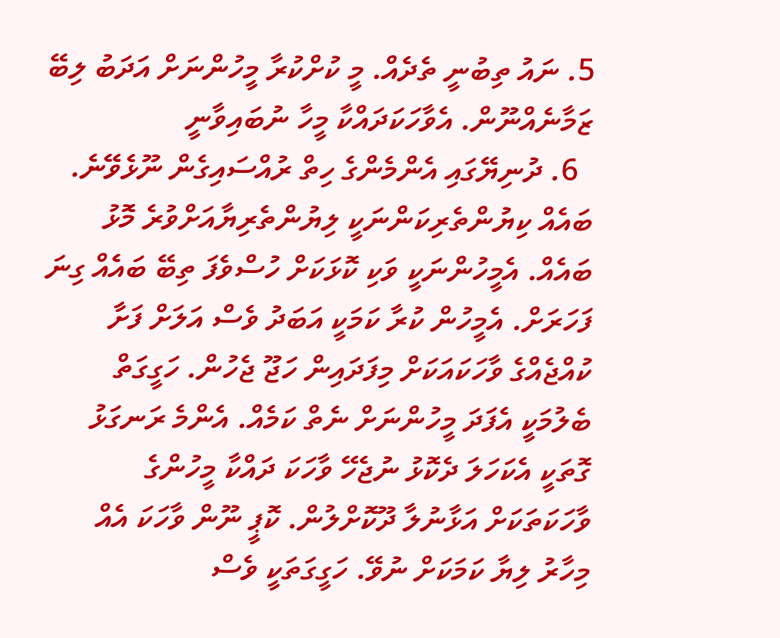5. ނައު ތިބުނީ ތެދެއް. މީ ކުށްކުރާ މީހުންނަށް އަދަބު ލިބޭ ޒަމާނެއްނޫން. އެވާހަކަދައްކާ މީހާ ނުބައިވާނީ
  6. ދުނިޔޭގައި އެންމެންގެ ހިތް ރުއްސައިގެން ނޫޅެވޭނެ. ބައެއް ކިޔުންތެރިކަންނަކީ ލިޔުންތެރިޔާއަށްވުރެ މޮޅު ބައެއް. އެމީހުންނަކީ ވަކި ކޮޅަކަށް ހުސްވެފަ ތިބޭ ބައެއް ގިނަ ފަހަރަށް. އެމީހުން ކުރާ ކަމަކީ އަބަދު ވެސް އަލަށް ފަށާ ކުއްޖެއްގެ ވާހަކައަކަށް މިފަދައިން ހަޖޫ ޖެހުން. ހަގީގަތް ބެލުމަކީ އެފަދަ މީހުންނަށް ނެތް ކަމެއް. އެންމެ ރަނގަޅު ގޮތަކީ އެކަހަލަ ދެކޮޅު ނުޖެހޭ ވާހަކަ ދައްކާ މީހުންގެ ވާހަކަތަކަށް އަޅާނުލާ ދޫކޮށްލުން. ކޮޕީ ނޫން ވާހަކަ އެއް މިހާރު ލިޔާ ކަމަކަށް ނުވޭ. ހަގީގަތަކީ ވެސް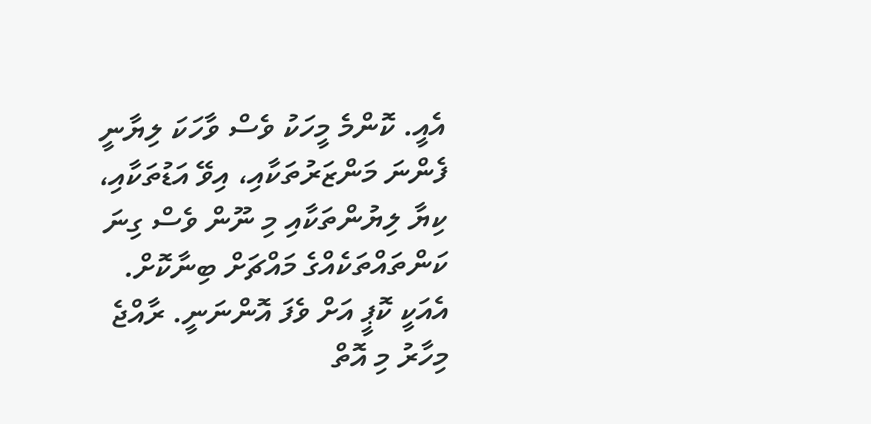އެއީ. ކޮންމެ މީހަކު ވެސް ވާހަކަ ލިޔާނީ ފެންނަ މަންޒަރުތަކާއި، އިވޭ އަޑުތަކާއި، ކިޔާ ލިޔުންތަކާއި މި ނޫން ވެސް ގިނަ ކަންތައްތަކެއްގެ މައްޗަށް ބިނާކޮށް. އެއަކީ ކޮޕީ އަށް ވެފަ އޮންނަނީ. ރާއްޖެ މިހާރު މި އޮތް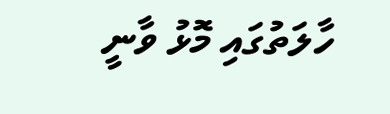ހާލަތުގައި މޮޅު ވާނީ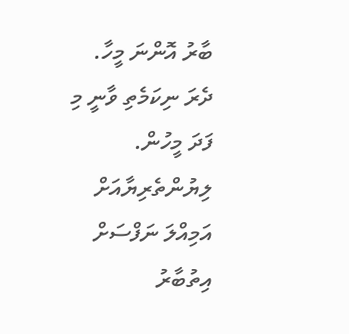ބާރު އޮންނަ މީހާ. ދެރަ ނިކަމެތި ވާނީ މި ފަދަ މީހުން. ލިޔުންތެރިޔާއަށް އަމިއްލަ ނަފްސަށް އިތުބާރު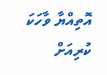އޮތިއްޔާ ވާހަކަ ކުރިއަށް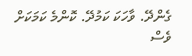ގެންދޭ. ވާހަކަ ކަމުދޭ. ކޮންމެ ކަމަކަށް ވެސް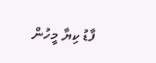ފާޑު ކިޔާ މީހުން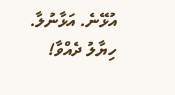އުޅޭނެ. އަޅާނުލާ.
ހިޔާލު ދެއްވާ!